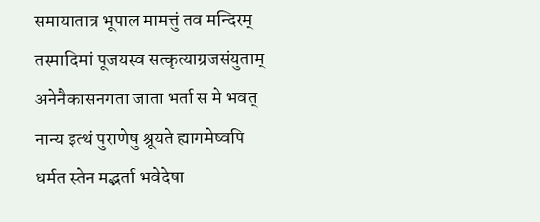समायातात्र भूपाल मामत्तुं तव मन्दिरम्
तस्मादिमां पूजयस्व सत्कृत्याग्रजसंयुताम्
अनेनैकासनगता जाता भर्ता स मे भवत्
नान्य इत्थं पुराणेषु श्रूयते ह्यागमेष्वपि
धर्मत स्तेन मद्भर्ता भवेदेषा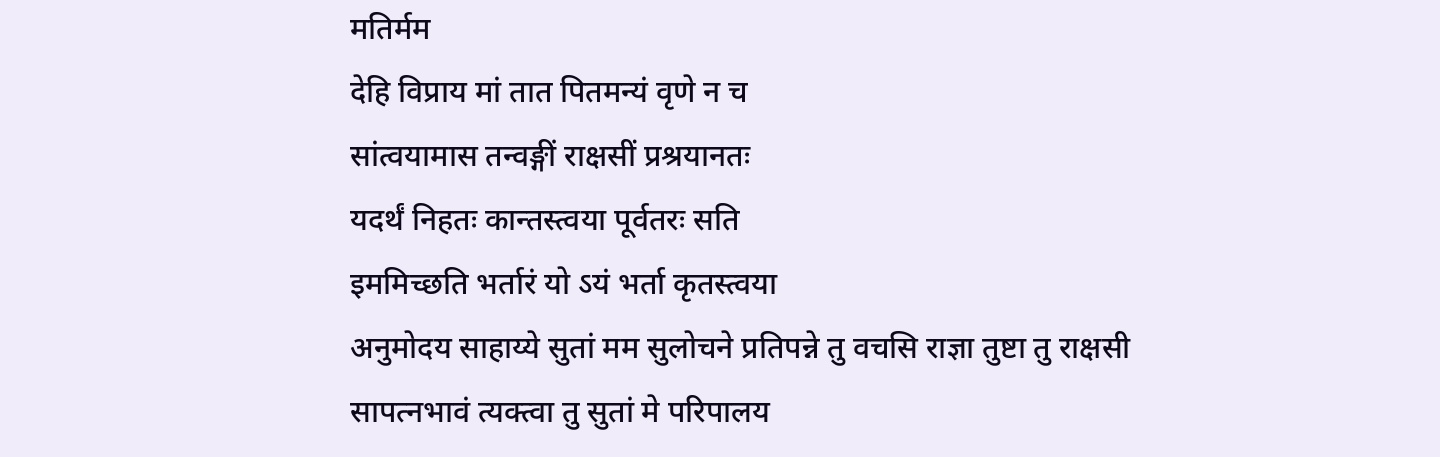मतिर्मम
देहि विप्राय मां तात पितमन्यं वृणे न च
सांत्वयामास तन्वङ्गीं राक्षसीं प्रश्रयानतः
यदर्थं निहतः कान्तस्त्वया पूर्वतरः सति
इममिच्छति भर्तारं यो ऽयं भर्ता कृतस्त्वया
अनुमोदय साहाय्ये सुतां मम सुलोचने प्रतिपन्ने तु वचसि राज्ञा तुष्टा तु राक्षसी
सापत्नभावं त्यक्त्वा तु सुतां मे परिपालय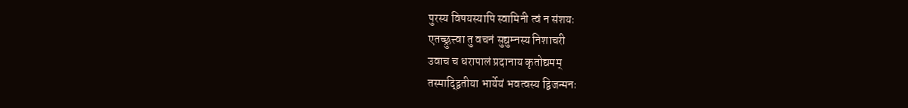पुरस्य विषयस्यापि स्वामिनी त्वं न संशयः
एतच्छ्रुत्त्वा तु वचनं सुद्युम्नस्य निशाचरी
उवाच च धरापालं प्रदानाय कृतोद्यमम्
तस्माद्द्वितीया भार्येयं भवत्वस्य द्विजन्मनः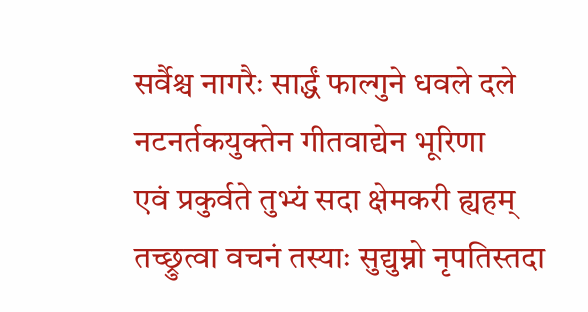सर्वैश्च नागरैः सार्द्धं फाल्गुने धवले दले
नटनर्तकयुक्तेन गीतवाद्येन भूरिणा
एवं प्रकुर्वते तुभ्यं सदा क्षेमकरी ह्यहम्
तच्छ्रुत्वा वचनं तस्याः सुद्युम्नो नृपतिस्तदा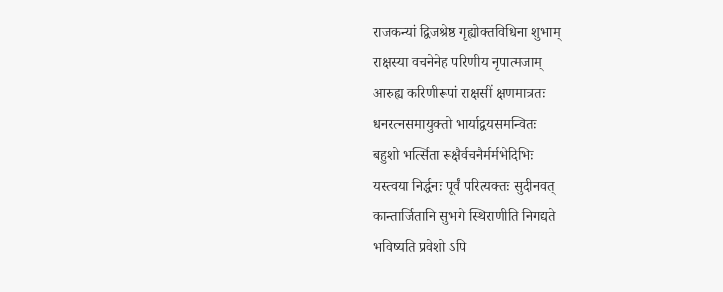राजकन्यां द्विजश्रेष्ठ गृह्योक्तविधिना शुभाम्
राक्षस्या वचनेनेह परिणीय नृपात्मजाम्
आरुह्य करिणीरूपां राक्षसीं क्षणमात्रतः
धनरत्नसमायुक्तो भार्याद्वयसमन्वितः
बहुशो भर्त्सिता रूक्षैर्वचनैर्मर्मभेदिभिः
यस्त्वया निर्द्धनः पूर्वं परित्यक्तः सुदीनवत्
कान्तार्जितानि सुभगे स्थिराणीति निगद्यते
भविष्यति प्रवेशो ऽपि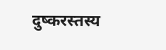दुष्करस्तस्य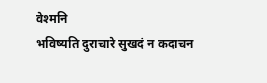वेश्मनि
भविष्यति दुराचारे सुखदं न कदाचन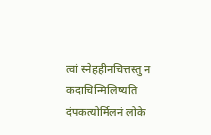त्वां स्नेहहीनचित्तस्तु न कदाचिन्मिलिष्यति
दंपकत्योर्मिलनं लोके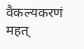वैकल्यकरणं महत्